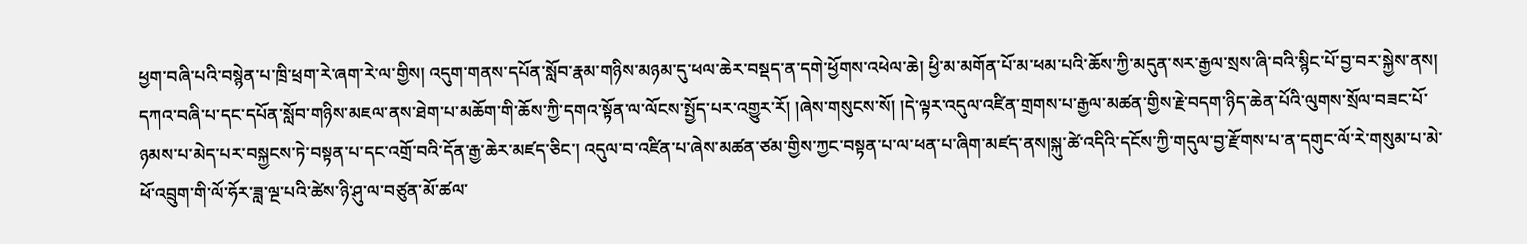ཕྱག་བཞི་པའི་བསྙེན་པ་ཁྲི་ཕྲག་རེ་ཞག་རེ་ལ་གྱིས། འདུག་གནས་དཔོན་སློབ་རྣམ་གཉིས་མཉམ་དུ་ཕལ་ཆེར་བསྡད་ན་དགེ་ཕྱོགས་འཕེལ་ཆེ། ཕྱི་མ་མགོན་པོ་མ་ཕམ་པའི་ཆོས་ཀྱི་མདུན་སར་རྒྱལ་སྲས་ཞི་བའི་སྙིང་པོ་བྱ་བར་སྐྱེས་ནས། དཀའ་བཞི་པ་དང་དཔོན་སློབ་གཉིས་མཇལ་ནས་ཐེག་པ་མཆོག་གི་ཆོས་ཀྱི་དགའ་སྟོན་ལ་ལོངས་སྤྱོད་པར་འགྱུར་རོ། །ཞེས་གསུངས་སོ། །དེ་ལྟར་འདུལ་འཛིན་གྲགས་པ་རྒྱལ་མཚན་གྱིས་རྗེ་བདག་ཉིད་ཆེན་པོའི་ལུགས་སྲོལ་བཟང་པོ་ཉམས་པ་མེད་པར་བསྐྱངས་ཏེ་བསྟན་པ་དང་འགྲོ་བའི་དོན་རྒྱ་ཆེར་མཛད་ཅིང་། འདུལ་བ་འཛིན་པ་ཞེས་མཚན་ཙམ་གྱིས་ཀྱང་བསྟན་པ་ལ་ཕན་པ་ཞིག་མཛད་ནས།སྐུ་ཚེ་འདིའི་དངོས་ཀྱི་གདུལ་བྱ་རྫོགས་པ་ན་དགུང་ལོ་རེ་གསུམ་པ་མེ་ཕོ་འབྲུག་གི་ལོ་ཧོར་ཟླ་ལྔ་པའི་ཚེས་ཉི་ཤུ་ལ་བཙུན་མོ་ཚལ་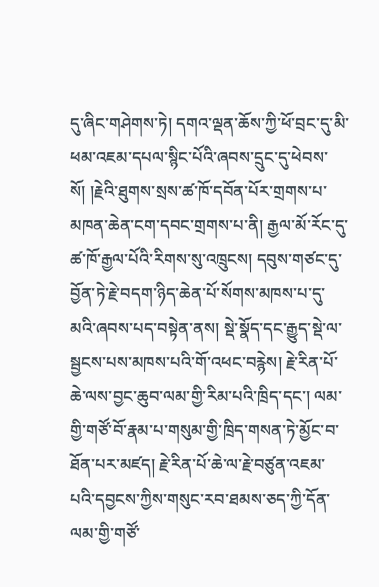དུ་ཞིང་གཤེགས་ཏེ། དགའ་ལྡན་ཆོས་ཀྱི་ཕོ་བྲང་དུ་མི་ཕམ་འཇམ་དཔལ་སྙིང་པོའི་ཞབས་དྲུང་དུ་ཕེབས་སོ། །རྗེའི་ཐུགས་སྲས་ཚ་ཁོ་དབོན་པོར་གྲགས་པ་མཁན་ཆེན་ངག་དབང་གྲགས་པ་ནི། རྒྱལ་མོ་རོང་དུ་ཚ་ཁོ་རྒྱལ་པོའི་རིགས་སུ་འཁྲུངས། དབུས་གཙང་དུ་བྱོན་ཏེ་རྗེ་བདག་ཉིད་ཆེན་པོ་སོགས་མཁས་པ་དུ་མའི་ཞབས་པད་བསྟེན་ནས། སྡེ་སྣོད་དང་རྒྱུད་སྡེ་ལ་སྦྱངས་པས་མཁས་པའི་གོ་འཕང་བརྙེས། རྗེ་རིན་པོ་ཆེ་ལས་བྱང་ཆུབ་ལམ་གྱི་རིམ་པའི་ཁྲིད་དང་། ལམ་གྱི་གཙོ་བོ་རྣམ་པ་གསུམ་གྱི་ཁྲིད་གསན་ཏེ་མྱོང་བ་ཐོན་པར་མཛད། རྗེ་རིན་པོ་ཆེ་ལ་རྗེ་བཙུན་འཇམ་པའི་དབྱངས་ཀྱིས་གསུང་རབ་ཐམས་ཅད་ཀྱི་དོན་ལམ་གྱི་གཙོ་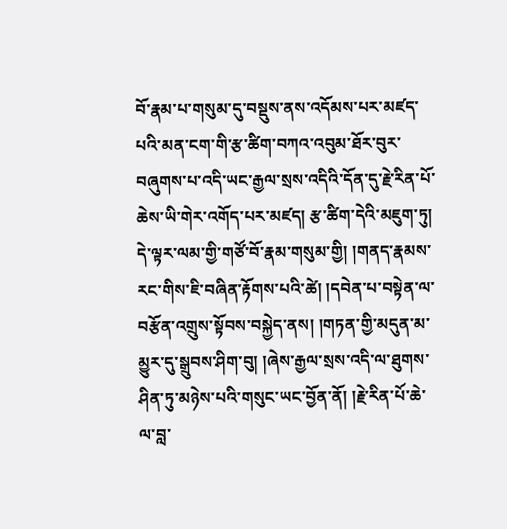བོ་རྣམ་པ་གསུམ་དུ་བསྡུས་ནས་འདོམས་པར་མཛད་པའི་མན་ངག་གི་རྩ་ཚིག་བཀའ་འབུམ་ཐོར་བུར་བཞུགས་པ་འདི་ཡང་རྒྱལ་སྲས་འདིའི་དོན་དུ་རྗེ་རིན་པོ་ཆེས་ཡི་གེར་འགོད་པར་མཛད། རྩ་ཚིག་དེའི་མཇུག་ཏུ། དེ་ལྟར་ལམ་གྱི་གཙོ་བོ་རྣམ་གསུམ་གྱི། །གནད་རྣམས་རང་གིས་ཇི་བཞིན་རྟོགས་པའི་ཚེ། །དབེན་པ་བསྟེན་ལ་བརྩོན་འགྲུས་སྟོབས་བསྐྱེད་ནས། །གཏན་གྱི་མདུན་མ་མྱུར་དུ་སྒྲུབས་ཤིག་བུ། །ཞེས་རྒྱལ་སྲས་འདི་ལ་ཐུགས་ཤིན་ཏུ་མཉེས་པའི་གསུང་ཡང་བྱོན་ནོ། །རྗེ་རིན་པོ་ཆེ་ལ་བླ་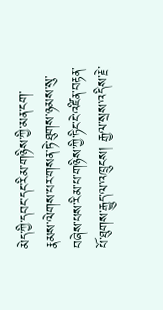མེད་ཀྱི་དབང་དང་རིམ་གཉིས་ཀྱི་མན་ངག་རྣམས་ལེགས་པར་གསན་ཏེ་ཐུགས་ཉམས་སུ་བཞེས་པས་རིམ་པ་གཉིས་ཀྱི་ཏིང་ངེ་འཛིན་བརྟན་པོ་ཐུགས་རྒྱུད་ལ་འཁྲུངས། རྒྱལ་སྲས་འདིས་རྗེ་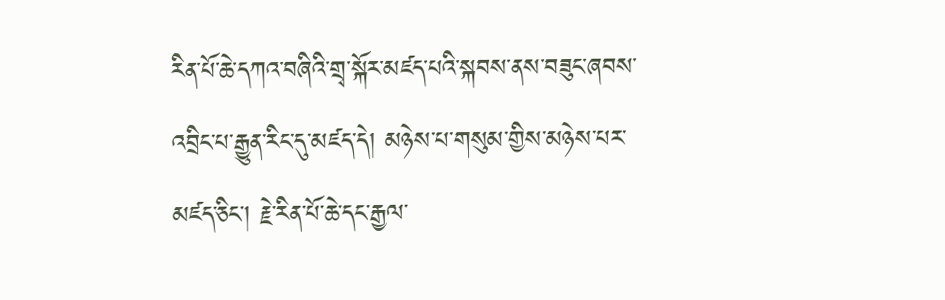རིན་པོ་ཆེ་དཀའ་བཞིའི་གྲྭ་སྐོར་མཛད་པའི་སྐབས་ནས་བཟུང་ཞབས་འབྲིང་པ་རྒྱུན་རིང་དུ་མཛད་དེ། མཉེས་པ་གསུམ་གྱིས་མཉེས་པར་མཛད་ཅིང་། རྗེ་རིན་པོ་ཆེ་དང་རྒྱལ་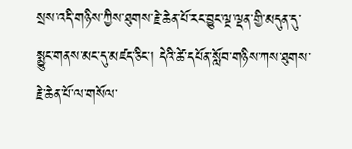སྲས་འདི་གཉིས་ཀྱིས་ཐུགས་རྗེ་ཆེན་པོ་རང་བྱུང་ལྔ་ལྡན་གྱི་མདུན་དུ་སྨྱུང་གནས་མང་དུ་མཛད་ཅིང་། དེའི་ཚེ་དཔོན་སློབ་གཉིས་ཀས་ཐུགས་རྗེ་ཆེན་པོ་ལ་གསོལ་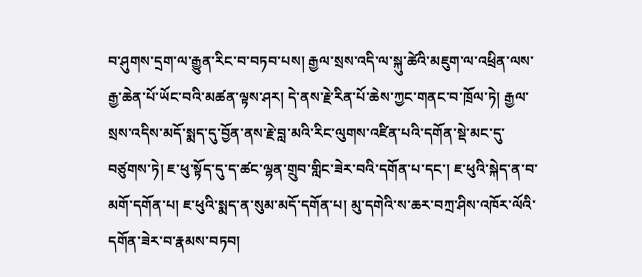བ་ཤུགས་དྲག་ལ་རྒྱུན་རིང་བ་བཏབ་པས། རྒྱལ་སྲས་འདི་ལ་སྐུ་ཚེའི་མཇུག་ལ་འཕྲིན་ལས་རྒྱ་ཆེན་པོ་ཡོང་བའི་མཚན་ལྟས་ཤར། དེ་ནས་རྗེ་རིན་པོ་ཆེས་ཀྱང་གནང་བ་ཁྲོལ་ཏེ། རྒྱལ་སྲས་འདིས་མདོ་སྨད་དུ་བྱོན་ནས་རྗེ་བླ་མའི་རིང་ལུགས་འཛིན་པའི་དགོན་སྡེ་མང་དུ་བཙུགས་ཏེ། ཇ་ཕུ་སྟོད་དུ་ད་ཚང་ལྷན་གྲུབ་གླིང་ཟེར་བའི་དགོན་པ་དང་། ཇ་ཕུའི་སྐེད་ན་བ་མགོ་དགོན་པ། ཇ་ཕུའི་སྨད་ན་སུམ་མདོ་དགོན་པ། མུ་དགེའི་ས་ཆར་བཀྲ་ཤིས་འཁོར་ལོའི་དགོན་ཟེར་བ་རྣམས་བཏབ།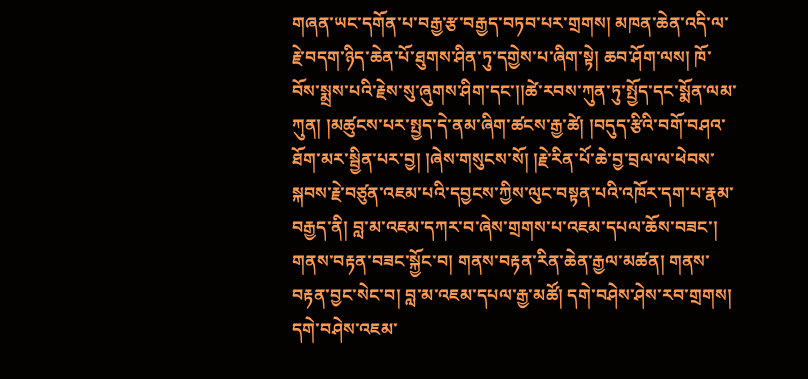གཞན་ཡང་དགོན་པ་བརྒྱ་རྩ་བརྒྱད་བཏབ་པར་གྲགས། མཁན་ཆེན་འདི་ལ་རྗེ་བདག་ཉིད་ཆེན་པོ་ཐུགས་ཤིན་ཏུ་དགྱེས་པ་ཞིག་སྟེ། ཆབ་ཤོག་ལས། ཁོ་བོས་སྨྲས་པའི་རྗེས་སུ་ཞུགས་ཤིག་དང་།།ཚེ་རབས་ཀུན་ཏུ་སྤྱོད་དང་སྨོན་ལམ་ཀུན། །མཚུངས་པར་སྤྱད་དེ་ནམ་ཞིག་ཚངས་རྒྱ་ཚེ། །བདུད་རྩིའི་བགོ་བཤའ་ཐོག་མར་སྦྱིན་པར་བྱ། །ཞེས་གསུངས་སོ། །རྗེ་རིན་པོ་ཆེ་བྱ་བྲལ་ལ་ཕེབས་སྐབས་རྗེ་བཙུན་འཇམ་པའི་དབྱངས་ཀྱིས་ལུང་བསྟན་པའི་འཁོར་དག་པ་རྣམ་བརྒྱད་ནི། བླ་མ་འཇམ་དཀར་བ་ཞེས་གྲགས་པ་འཇམ་དཔལ་ཆོས་བཟང་། གནས་བརྟན་བཟང་སྐྱོང་བ། གནས་བརྟན་རིན་ཆེན་རྒྱལ་མཚན། གནས་བརྟན་བྱང་སེང་བ། བླ་མ་འཇམ་དཔལ་རྒྱ་མཚོ། དགེ་བཤེས་ཤེས་རབ་གྲགས། དགེ་བཤེས་འཇམ་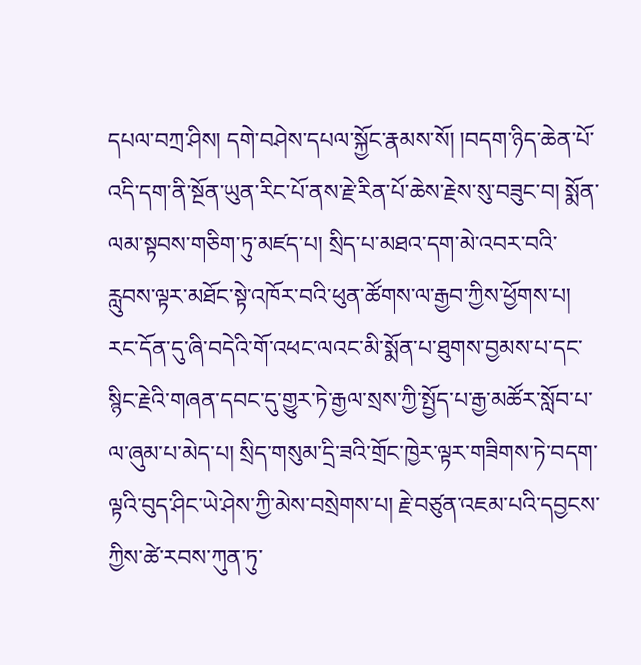དཔལ་བཀྲ་ཤིས། དགེ་བཤེས་དཔལ་སྐྱོང་རྣམས་སོ། །བདག་ཉིད་ཆེན་པོ་འདི་དག་ནི་སྔོན་ཡུན་རིང་པོ་ནས་རྗེ་རིན་པོ་ཆེས་རྗེས་སུ་བཟུང་བ། སྨོན་ལམ་སྟབས་གཅིག་ཏུ་མཛད་པ། སྲིད་པ་མཐའ་དག་མེ་འབར་བའི་རླུབས་ལྟར་མཐོང་སྟེ་འཁོར་བའི་ཕུན་ཚོགས་ལ་རྒྱབ་ཀྱིས་ཕྱོགས་པ། རང་དོན་དུ་ཞི་བདེའི་གོ་འཕང་ལའང་མི་སྨོན་པ་ཐུགས་བྱམས་པ་དང་སྙིང་རྗེའི་གཞན་དབང་དུ་གྱུར་ཏེ་རྒྱལ་སྲས་ཀྱི་སྤྱོད་པ་རྒྱ་མཚོར་སློབ་པ་ལ་ཞུམ་པ་མེད་པ། སྲིད་གསུམ་དྲི་ཟའི་གྲོང་ཁྱེར་ལྟར་གཟིགས་ཏེ་བདག་ལྟའི་བུད་ཤིང་ཡེ་ཤེས་ཀྱི་མེས་བསྲེགས་པ། རྗེ་བཙུན་འཇམ་པའི་དབྱངས་ཀྱིས་ཚེ་རབས་ཀུན་ཏུ་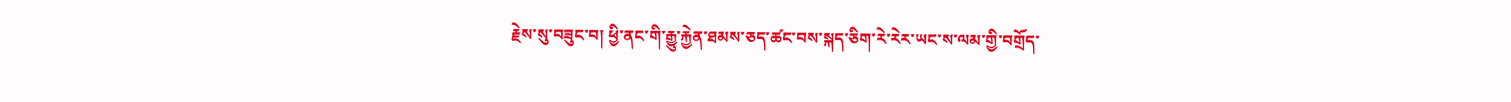རྗེས་སུ་བཟུང་བ། ཕྱི་ནང་གི་རྒྱུ་རྐྱེན་ཐམས་ཅད་ཚང་བས་སྐད་ཅིག་རེ་རེར་ཡང་ས་ལམ་གྱི་བགྲོད་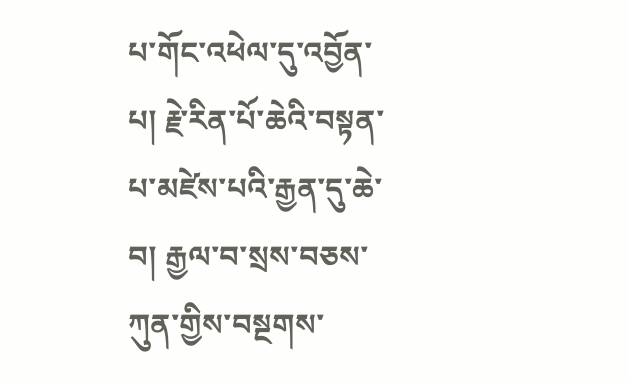པ་གོང་འཕེལ་དུ་འབྱོན་པ། རྗེ་རིན་པོ་ཆེའི་བསྟན་པ་མཛེས་པའི་རྒྱན་དུ་ཆེ་བ། རྒྱལ་བ་སྲས་བཅས་ཀུན་གྱིས་བསྔགས་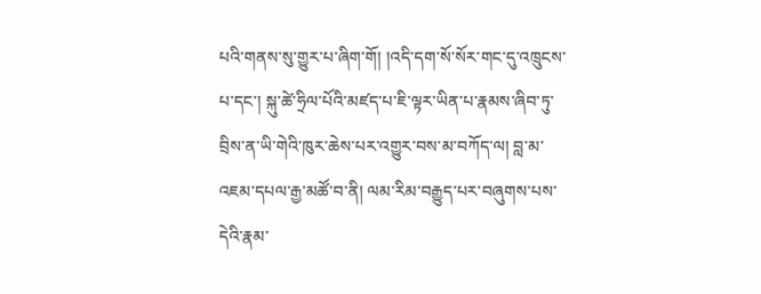པའི་གནས་སུ་གྱུར་པ་ཞིག་གོ། །འདི་དག་སོ་སོར་གང་དུ་འཁྲུངས་པ་དང་། སྐུ་ཚེ་ཧྲིལ་པོའི་མཛད་པ་ཇི་ལྟར་ཡིན་པ་རྣམས་ཞིབ་ཏུ་བྲིས་ན་ཡི་གེའི་ཁུར་ཆེས་པར་འགྱུར་བས་མ་བཀོད་ལ། བླ་མ་འཇམ་དཔལ་རྒྱ་མཚོ་བ་ནི། ལམ་རིམ་བརྒྱུད་པར་བཞུགས་པས་དེའི་རྣམ་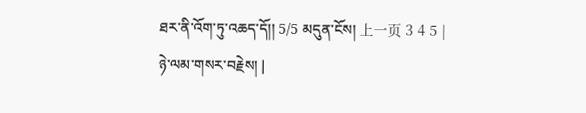ཐར་ནི་འོག་ཏུ་འཆད་དོ།། 5/5 མདུན་ངོས། 上一页 3 4 5 |
ཉེ་ལམ་གསར་བརྗེས། |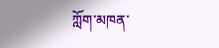ཀློག་མཁན་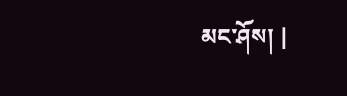མང་ཤོས། |